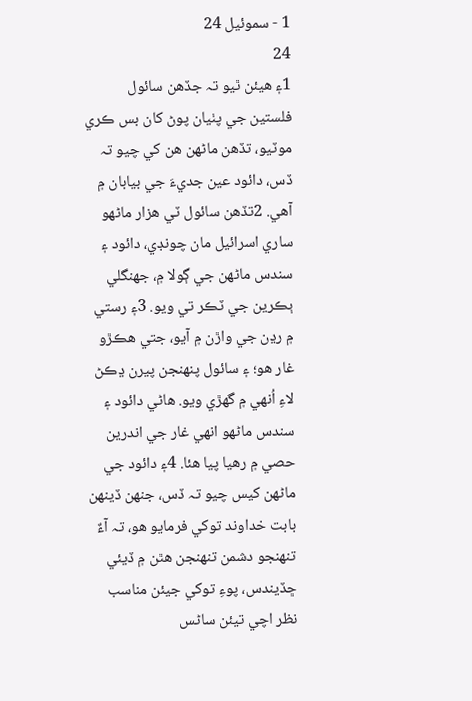1 - سموئيل 24
24
1۽ هيئن ٿيو تہ جڏهن سائول فلستين جي پٺيان پوڻ کان بس ڪري موٽيو، تڏهن ماڻهن هن کي چيو تہ ڏس، دائود عين جديءَ جي بيابان ۾ آهي. 2تڏهن سائول ٽي هزار ماڻهو ساري اسرائيل مان چونڊي، دائود ۽ سندس ماڻهن جي ڳولا ۾، جهنگلي ٻڪرين جي ٽڪر تي ويو. 3۽ رستي ۾ رڍن جي واڙن ۾ آيو، جتي هڪڙو غار هو؛ ۽ سائول پنهنجن پيرن ڍڪڻ لاءِ اُنهي ۾ گهڙي ويو. هاڻي دائود ۽ سندس ماڻهو انهي غار جي اندرين حصي ۾ رهيا پيا هئا. 4۽ دائود جي ماڻهن کيس چيو تہ ڏس، جنهن ڏينهن بابت خداوند توکي فرمايو هو، تہ آءٌ تنهنجو دشمن تنهنجن هٿن ۾ ڏيئي ڇڏيندس، پوءِ توکي جيئن مناسب نظر اچي تيئن ساڻس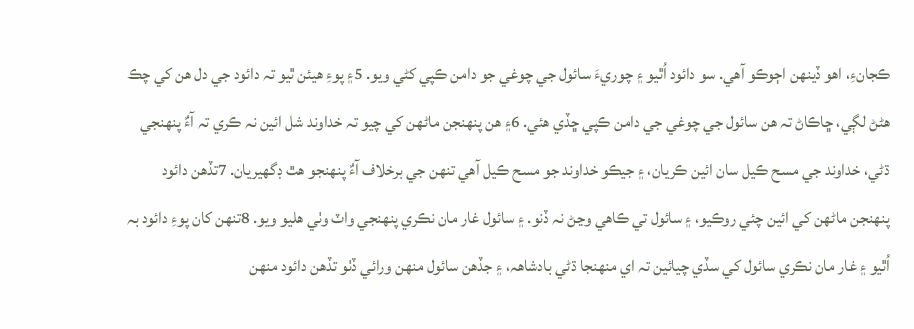ڪجانءِ، اهو ڏينهن اڄوڪو آهي. سو دائود اُٿيو ۽ چوريءَ سائول جي چوغي جو دامن ڪپي کڻي ويو. 5۽ پوءِ هيئن ٿيو تہ دائود جي دل هن کي چڪ هڻڻ لڳي، ڇاڪاڻ تہ هن سائول جي چوغي جي دامن ڪپي ڇڏي هئي. 6۽ هن پنهنجن ماڻهن کي چيو تہ خداوند شل ائين نہ ڪري تہ آءٌ پنهنجي ڌڻي، خداوند جي مسح ڪيل سان ائين ڪريان، ۽ جيڪو خداوند جو مسح ڪيل آهي تنهن جي برخلاف آءٌ پنهنجو هٿ ڊگهيريان. 7تڏهن دائود پنهنجن ماڻهن کي ائين چئي روڪيو، ۽ سائول تي ڪاهي وڃڻ نہ ڏنو. ۽ سائول غار مان نڪري پنهنجي واٽ وٺي هليو ويو. 8تنهن کان پوءِ دائود بہ اُٿيو ۽ غار مان نڪري سائول کي سڏي چيائين تہ اي منهنجا ڌڻي بادشاهہ، ۽ جڏهن سائول منهن ورائي ڏٺو تڏهن دائود منهن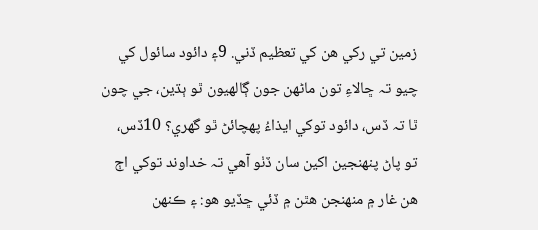زمين تي رکي هن کي تعظيم ڏني. 9۽ دائود سائول کي چيو تہ ڇالاءِ تون ماڻهن جون ڳالهيون ٿو ٻڌين، جي چون ٿا تہ ڏس، دائود توکي ايذاءُ پهچائڻ ٿو گهري؟ 10ڏس، تو پاڻ پنهنجين اکين سان ڏٺو آهي تہ خداوند توکي اڄ هن غار ۾ منهنجن هٿن ۾ ڏئي ڇڏيو هو: ۽ ڪنهن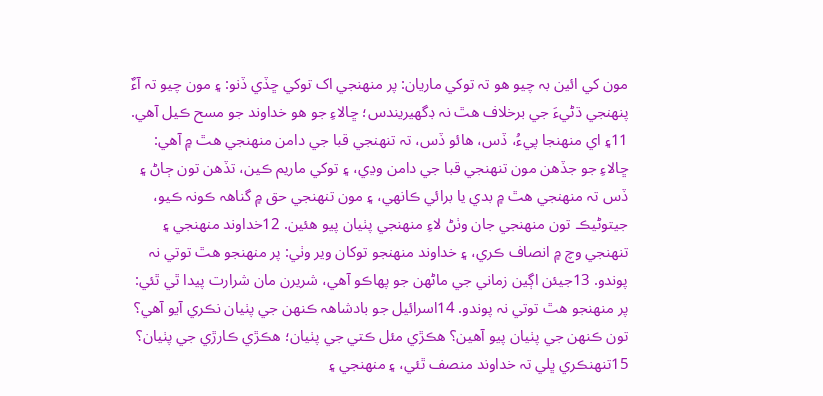مون کي ائين بہ چيو هو تہ توکي ماريان: پر منهنجي اک توکي ڇڏي ڏنو: ۽ مون چيو تہ آءٌ پنهنجي ڌڻيءَ جي برخلاف هٿ نہ ڊگهيريندس؛ ڇالاءِ جو هو خداوند جو مسح ڪيل آهي. 11۽ اي منهنجا پيءُ، ڏس، هائو ڏس، تہ تنهنجي قبا جي دامن منهنجي هٿ ۾ آهي: ڇالاءِ جو جڏهن مون تنهنجي قبا جي دامن وڍي، ۽ توکي ماريم ڪين، تڏهن تون ڄاڻ ۽ ڏس تہ منهنجي هٿ ۾ بدي يا برائي ڪانهي، ۽ مون تنهنجي حق ۾ گناهہ ڪونہ ڪيو، جيتوڻيڪ تون منهنجي جان وٺڻ لاءِ منهنجي پٺيان پيو هئين. 12خداوند منهنجي ۽ تنهنجي وچ ۾ انصاف ڪري، ۽ خداوند منهنجو توکان وير وٺي: پر منهنجو هٿ توتي نہ پوندو. 13جيئن اڳين زماني جي ماڻهن جو پهاڪو آهي، شريرن مان شرارت پيدا ٿي ٿئي: پر منهنجو هٿ توتي نہ پوندو. 14اسرائيل جو بادشاهہ ڪنهن جي پٺيان نڪري آيو آهي؟ تون ڪنهن جي پٺيان پيو آهين؟ هڪڙي مئل ڪتي جي پٺيان؛ هڪڙي ڪارڙي جي پٺيان؟ 15تنهنڪري ڀلي تہ خداوند منصف ٿئي، ۽ منهنجي ۽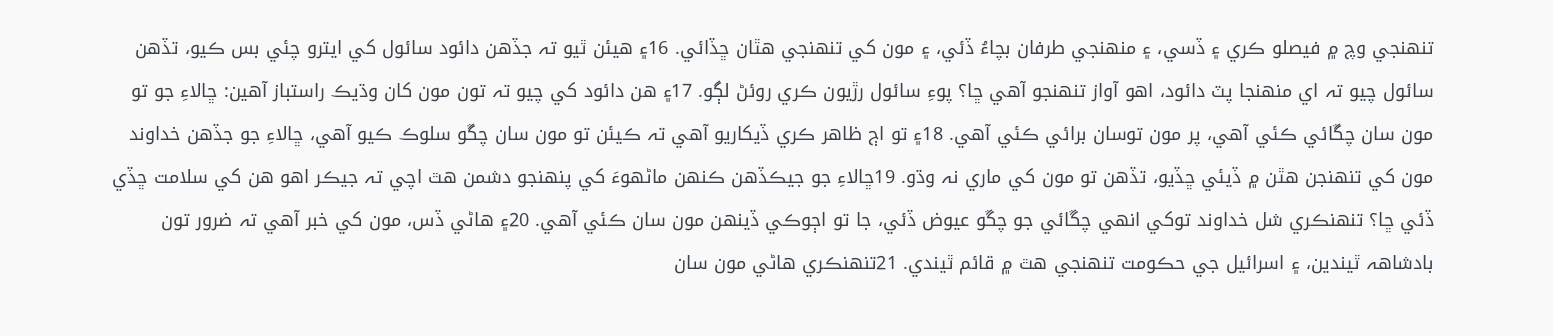تنهنجي وچ ۾ فيصلو ڪري ۽ ڏسي، ۽ منهنجي طرفان بچاءُ ڏئي، ۽ مون کي تنهنجي هٿان ڇڏائي. 16۽ هيئن ٿيو تہ جڏهن دائود سائول کي ايترو چئي بس ڪيو، تڏهن سائول چيو تہ اي منهنجا پٽ دائود، اهو آواز تنهنجو آهي ڇا؟ پوءِ سائول رڙيون ڪري روئڻ لڳو. 17۽ هن دائود کي چيو تہ تون مون کان وڌيڪ راستباز آهين: ڇالاءِ جو تو مون سان چڱائي ڪئي آهي، پر مون توسان برائي ڪئي آهي. 18۽ تو اڄ ظاهر ڪري ڏيکاريو آهي تہ ڪيئن تو مون سان چڱو سلوڪ ڪيو آهي، ڇالاءِ جو جڏهن خداوند مون کي تنهنجن هٿن ۾ ڏيئي ڇڏيو، تڏهن تو مون کي ماري نہ وڌو. 19ڇالاءِ جو جيڪڏهن ڪنهن ماڻهوءَ کي پنهنجو دشمن هٿ اچي تہ جيڪر اهو هن کي سلامت ڇڏي ڏئي ڇا؟ تنهنڪري شل خداوند توکي انهي چڱائي جو چڱو عيوض ڏئي، جا تو اڄوڪي ڏينهن مون سان ڪئي آهي. 20۽ هاڻي ڏس، مون کي خبر آهي تہ ضرور تون بادشاهہ ٿيندين، ۽ اسرائيل جي حڪومت تنهنجي هٿ ۾ قائم ٿيندي. 21تنهنڪري هاڻي مون سان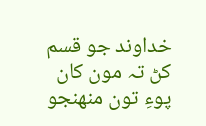خداوند جو قسم کڻ تہ مون کان پوءِ تون منهنجو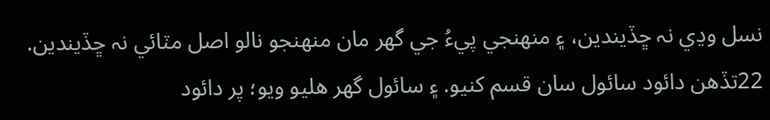نسل وڍي نہ ڇڏيندين، ۽ منهنجي پيءُ جي گهر مان منهنجو نالو اصل مٽائي نہ ڇڏيندين. 22تڏهن دائود سائول سان قسم کنيو. ۽ سائول گهر هليو ويو؛ پر دائود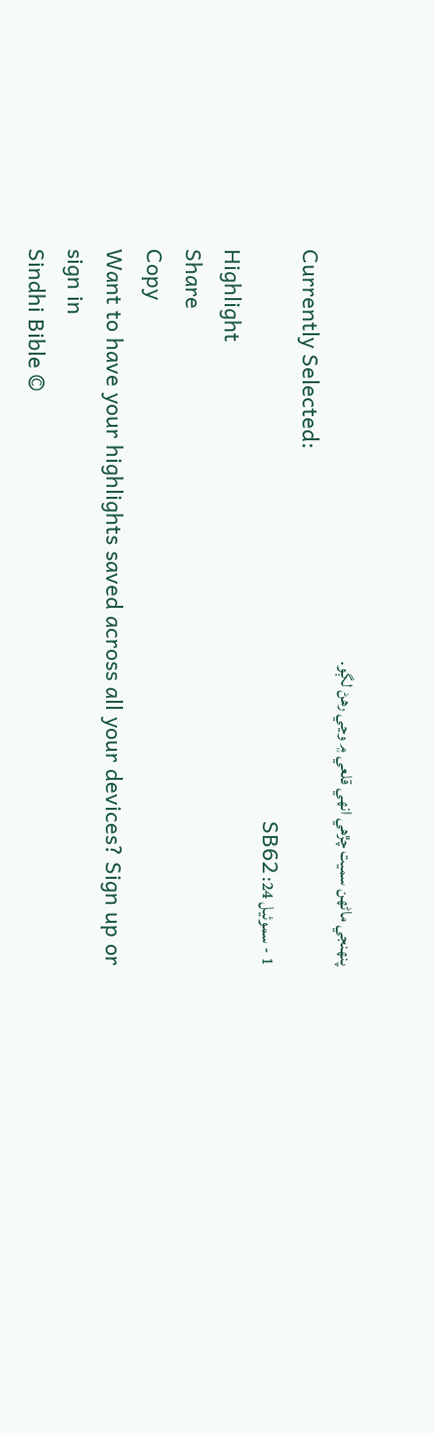پنهنجي ماڻهن سميت چڙهي انهي قلعي ۾ وڃي رهڻ لڳو.
Currently Selected:
1 - سموئيل 24: SB62
Highlight
Share
Copy
Want to have your highlights saved across all your devices? Sign up or sign in
Sindhi Bible ©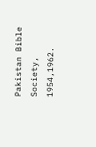Pakistan Bible Society, 1954,1962.